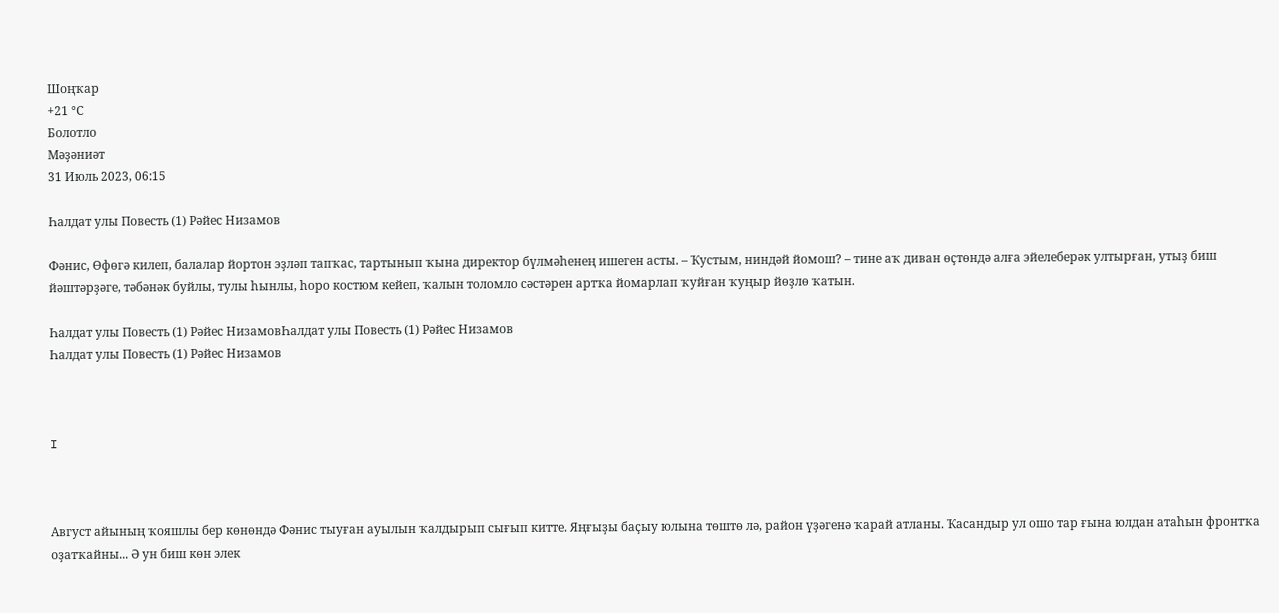Шоңҡар
+21 °С
Болотло
Мәҙәниәт
31 Июль 2023, 06:15

Һалдат улы Повесть (1) Рәйес Низамов

Фәнис, Өфөгә килеп, балалар йортон эҙләп тапҡас, тартынып ҡына директор бүлмәһенең ишеген асты. – Ҡустым, ниндәй йомош? – тине аҡ диван өҫтөндә алға эйелеберәк ултырған, утыҙ биш йәштәрҙәге, тәбәнәк буйлы, тулы һынлы, һоро костюм кейеп, ҡалын толомло сәстәрен артҡа йомарлап ҡуйған ҡуңыр йөҙлө ҡатын.

Һалдат улы Повесть (1) Рәйес НизамовҺалдат улы Повесть (1) Рәйес Низамов
Һалдат улы Повесть (1) Рәйес Низамов



I



Август айының ҡояшлы бер көнөндә Фәнис тыуған ауылын ҡалдырып сығып китте. Яңғыҙы баҫыу юлына төштө лә, район үҙәгенә ҡарай атланы. Ҡасандыр ул ошо тар ғына юлдан атаһын фронтҡа оҙатҡайны... Ә ун биш көн элек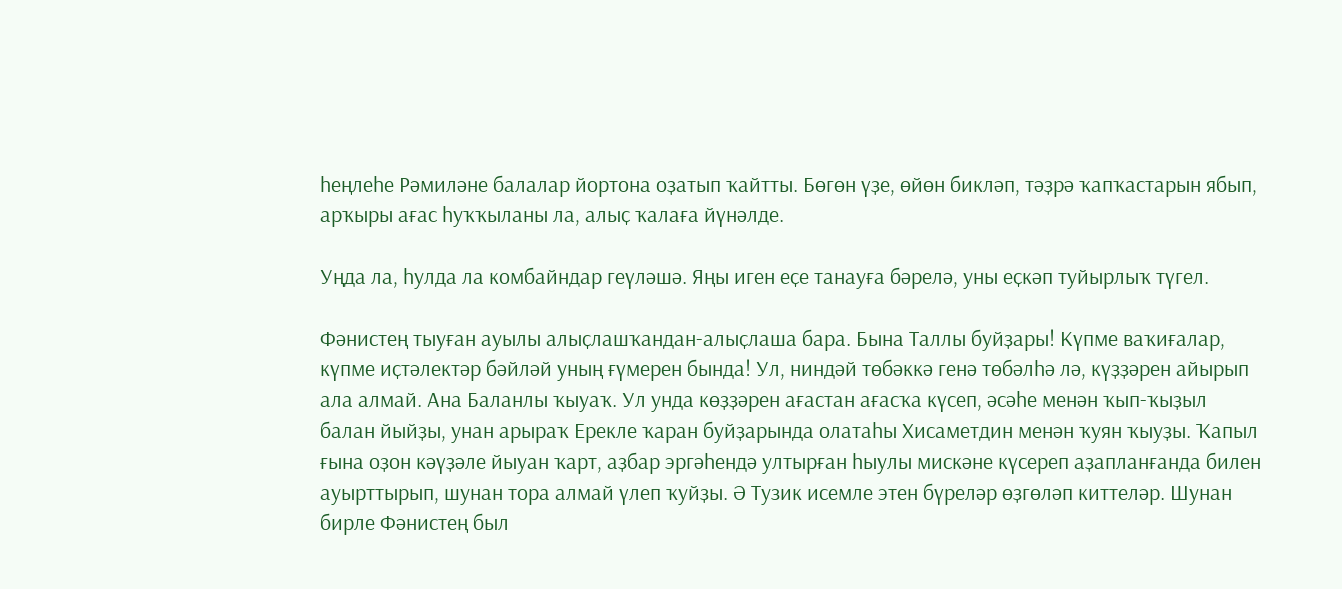һеңлеһе Рәмиләне балалар йортона оҙатып ҡайтты. Бөгөн үҙе, өйөн бикләп, тәҙрә ҡапҡастарын ябып, арҡыры ағас һуҡҡыланы ла, алыҫ ҡалаға йүнәлде.

Уңда ла, һулда ла комбайндар геүләшә. Яңы иген еҫе танауға бәрелә, уны еҫкәп туйырлыҡ түгел.

Фәнистең тыуған ауылы алыҫлашҡандан-алыҫлаша бара. Бына Таллы буйҙары! Күпме ваҡиғалар, күпме иҫтәлектәр бәйләй уның ғүмерен бында! Ул, ниндәй төбәккә генә төбәлһә лә, күҙҙәрен айырып ала алмай. Ана Баланлы ҡыуаҡ. Ул унда көҙҙәрен ағастан ағасҡа күсеп, әсәһе менән ҡып-ҡыҙыл балан йыйҙы, унан арыраҡ Ерекле ҡаран буйҙарында олатаһы Хисаметдин менән ҡуян ҡыуҙы. Ҡапыл ғына оҙон кәүҙәле йыуан ҡарт, аҙбар эргәһендә ултырған һыулы мискәне күсереп аҙапланғанда билен ауырттырып, шунан тора алмай үлеп ҡуйҙы. Ә Тузик исемле этен бүреләр өҙгөләп киттеләр. Шунан бирле Фәнистең был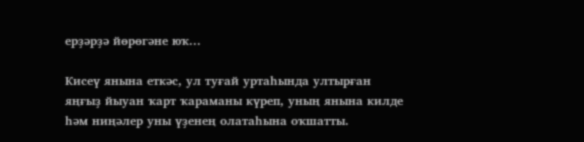ерҙәрҙә йөрөгәне юҡ...

Кисеү янына еткәс, ул туғай уртаһында ултырған яңғыҙ йыуан ҡарт ҡараманы күреп, уның янына килде һәм ниңәлер уны үҙенең олатаһына оҡшатты.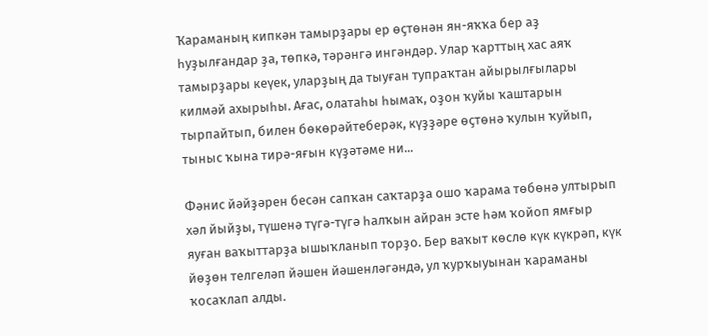Ҡараманың кипкән тамырҙары ер өҫтөнән ян-яҡҡа бер аҙ һуҙылғандар ҙа, төпкә, тәрәнгә ингәндәр. Улар ҡарттың хас аяҡ тамырҙары кеүек, уларҙың да тыуған тупраҡтан айырылғылары килмәй ахырыһы. Ағас, олатаһы һымаҡ, оҙон ҡуйы ҡаштарын тырпайтып, билен бөкөрәйтеберәк, күҙҙәре өҫтөнә ҡулын ҡуйып, тыныс ҡына тирә-яғын күҙәтәме ни...

Фәнис йәйҙәрен бесән сапҡан саҡтарҙа ошо ҡарама төбөнә ултырып хәл йыйҙы, түшенә түгә-түгә һалҡын айран эсте һәм ҡойоп ямғыр яуған ваҡыттарҙа ышыҡланып торҙо. Бер ваҡыт көслө күк күкрәп, күк йөҙөн телгеләп йәшен йәшенләгәндә, ул ҡурҡыуынан ҡараманы ҡосаҡлап алды.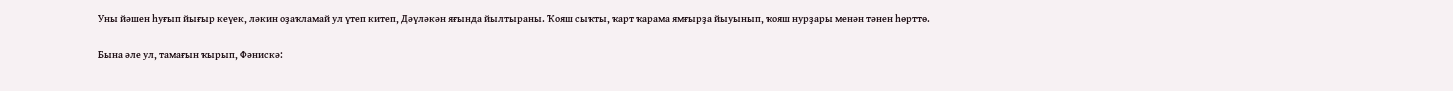Уны йәшен һуғып йығыр кеүек, ләкин оҙаҡламай ул үтеп китеп, Дәүләкән яғында йылтыраны. Ҡояш сыҡты, ҡарт ҡарама ямғырҙа йыуынып, ҡояш нурҙары менән тәнен һөрттө.

Бына әле ул, тамағын ҡырып, Фәнискә: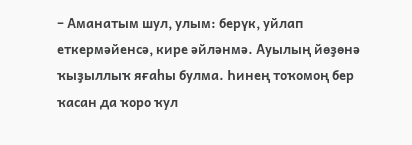– Аманатым шул, улым: берүк, уйлап еткермәйенсә, кире әйләнмә. Ауылың йөҙөнә ҡыҙыллыҡ яғаһы булма. Һинең тоҡомоң бер ҡасан да ҡоро ҡул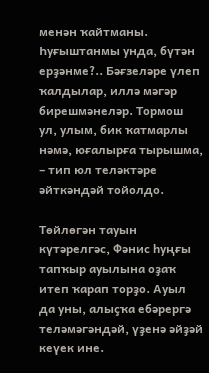менән ҡайтманы. Һуғыштанмы унда, бүтән ерҙәнме?.. Бәғзеләре үлеп ҡалдылар, иллә мәгәр бирешмәнеләр. Тормош ул, улым, бик ҡатмарлы нәмә, юғалырға тырышма, – тип юл теләктәре әйткәндәй тойолдо.

Төйлөгән тауын күтәрелгәс, Фәнис һуңғы тапҡыр ауылына оҙаҡ итеп ҡарап торҙо. Ауыл да уны, алыҫҡа ебәрергә теләмәгәндәй, үҙенә әйҙәй кеүек ине.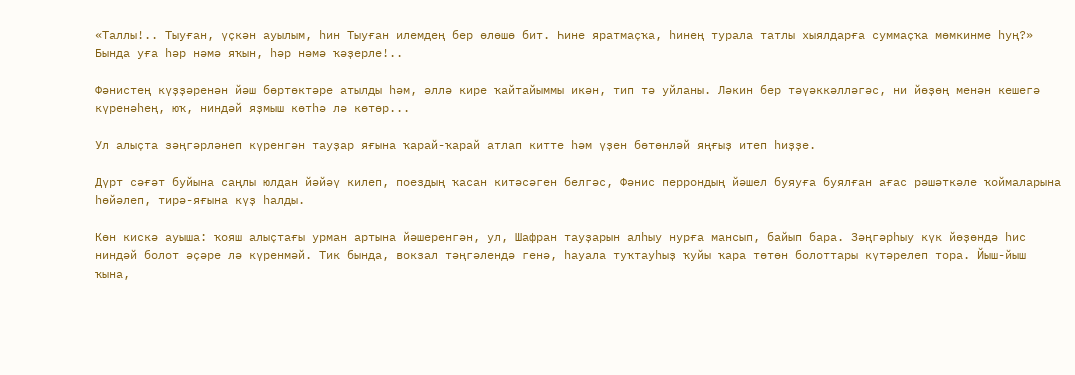«Таллы!.. Тыуған, үҫкән ауылым, һин Тыуған илемдең бер өлөшө бит. Һине яратмаҫҡа, һинең турала татлы хыялдарға суммаҫҡа мөмкинме һуң?» Бында уға һәр нәмә яҡын, һәр нәмә ҡәҙерле!..

Фәнистең күҙҙәренән йәш бөртөктәре атылды һәм, әллә кире ҡайтайыммы икән, тип тә уйланы. Ләкин бер тәүәккәлләгәс, ни йөҙөң менән кешегә күренәһең, юҡ, ниндәй яҙмыш көтһә лә көтөр...

Ул алыҫта зәңгәрләнеп күренгән тауҙар яғына ҡарай-ҡарай атлап китте һәм үҙен бөтөнләй яңғыҙ итеп һиҙҙе.

Дүрт сәғәт буйына саңлы юлдан йәйәү килеп, поездың ҡасан китәсәген белгәс, Фәнис перрондың йәшел буяуға буялған ағас рәшәткәле ҡоймаларына һөйәлеп, тирә-яғына күҙ һалды.

Көн кискә ауыша: ҡояш алыҫтағы урман артына йәшеренгән, ул, Шафран тауҙарын алһыу нурға мансып, байып бара. Зәңгәрһыу күк йөҙөндә һис ниндәй болот әҫәре лә күренмәй. Тик бында, вокзал тәңгәлендә генә, һауала туҡтауһыҙ ҡуйы ҡара төтөн болоттары күтәрелеп тора. Йыш-йыш ҡына,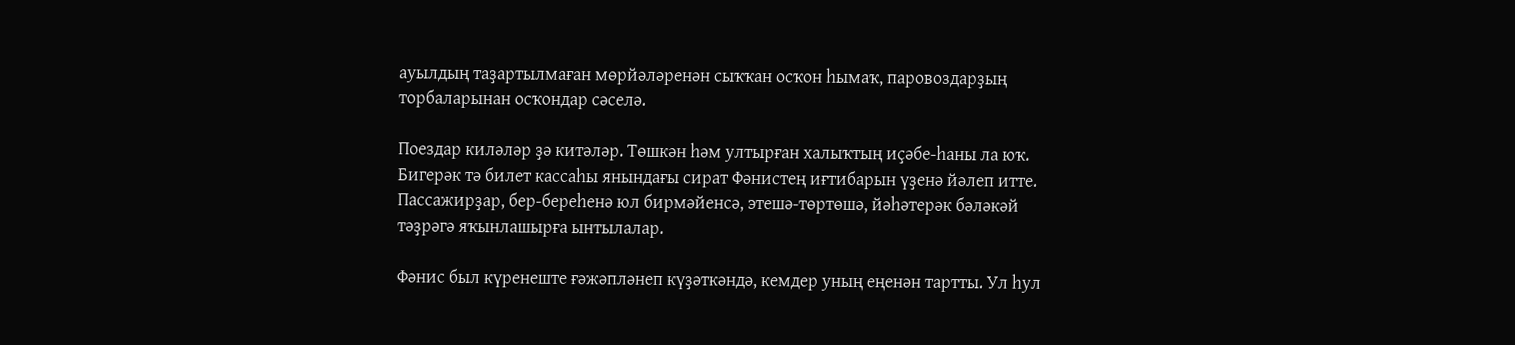ауылдың таҙартылмаған мөрйәләренән сыҡҡан осҡон һымаҡ, паровоздарҙың торбаларынан осҡондар сәселә.

Поездар киләләр ҙә китәләр. Төшкән һәм ултырған халыҡтың иҫәбе-һаны ла юҡ. Бигерәк тә билет кассаһы янындағы сират Фәнистең иғтибарын үҙенә йәлеп итте. Пассажирҙар, бер-береһенә юл бирмәйенсә, этешә-төртөшә, йәһәтерәк бәләкәй тәҙрәгә яҡынлашырға ынтылалар.

Фәнис был күренеште ғәжәпләнеп күҙәткәндә, кемдер уның еңенән тартты. Ул һул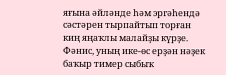яғына әйләнде һәм эргәһендә сәстәрен тырпайтып торған киң яңаҡлы малайҙы күрҙе. Фәнис, уның ике-өс ерҙән нәҙек баҡыр тимер сыбыҡ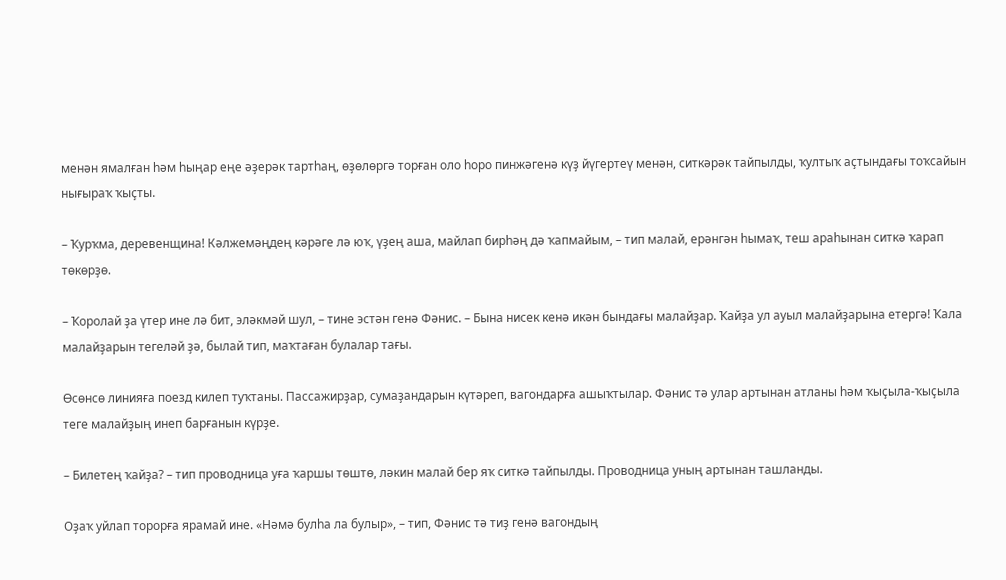менән ямалған һәм һыңар еңе әҙерәк тартһаң, өҙөлөргә торған оло һоро пинжәгенә күҙ йүгертеү менән, ситкәрәк тайпылды, ҡултыҡ аҫтындағы тоҡсайын нығыраҡ ҡыҫты.

– Ҡурҡма, деревенщина! Кәлжемәңдең кәрәге лә юҡ, үҙең аша, майлап бирһәң дә ҡапмайым, – тип малай, ерәнгән һымаҡ, теш араһынан ситкә ҡарап төкөрҙө.

– Ҡоролай ҙа үтер ине лә бит, эләкмәй шул, – тине эстән генә Фәнис. – Бына нисек кенә икән бындағы малайҙар. Ҡайҙа ул ауыл малайҙарына етергә! Ҡала малайҙарын тегеләй ҙә, былай тип, маҡтаған булалар тағы.

Өсөнсө линияға поезд килеп туҡтаны. Пассажирҙар, сумаҙандарын күтәреп, вагондарға ашыҡтылар. Фәнис тә улар артынан атланы һәм ҡыҫыла-ҡыҫыла теге малайҙың инеп барғанын күрҙе.

– Билетең ҡайҙа? – тип проводница уға ҡаршы төштө, ләкин малай бер яҡ ситкә тайпылды. Проводница уның артынан ташланды.

Оҙаҡ уйлап торорға ярамай ине. «Нәмә булһа ла булыр», – тип, Фәнис тә тиҙ генә вагондың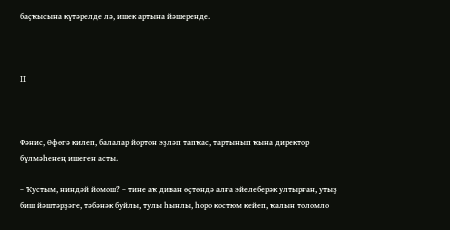баҫҡысына күтәрелде лә, ишек артына йәшеренде.



II



Фәнис, Өфөгә килеп, балалар йортон эҙләп тапҡас, тартынып ҡына директор бүлмәһенең ишеген асты.

– Ҡустым, ниндәй йомош? – тине аҡ диван өҫтөндә алға эйелеберәк ултырған, утыҙ биш йәштәрҙәге, тәбәнәк буйлы, тулы һынлы, һоро костюм кейеп, ҡалын толомло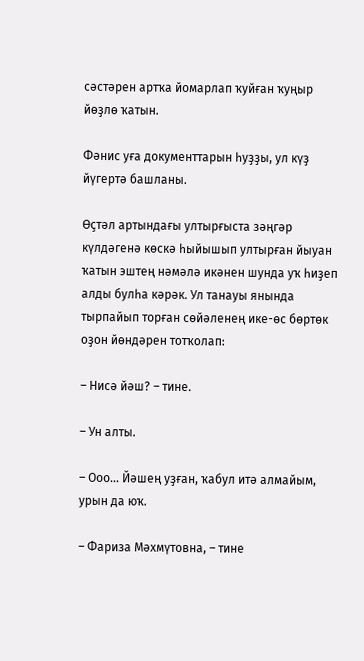сәстәрен артҡа йомарлап ҡуйған ҡуңыр йөҙлө ҡатын.

Фәнис уға документтарын һуҙҙы, ул күҙ йүгертә башланы.

Өҫтәл артындағы ултырғыста зәңгәр күлдәгенә көскә һыйышып ултырған йыуан ҡатын эштең нәмәлә икәнен шунда уҡ һиҙеп алды булһа кәрәк. Ул танауы янында тырпайып торған сөйәленең ике-өс бөртөк оҙон йөндәрен тотҡолап:

– Нисә йәш? – тине.

– Ун алты.

– Ооо... Йәшең уҙған, ҡабул итә алмайым, урын да юҡ.

– Фариза Мәхмүтовна, – тине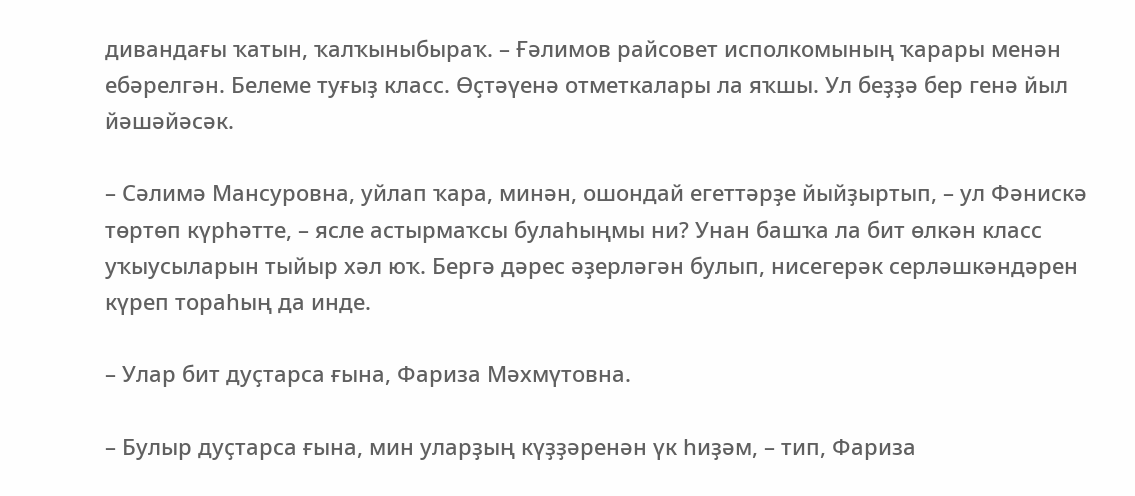дивандағы ҡатын, ҡалҡыныбыраҡ. – Ғәлимов райсовет исполкомының ҡарары менән ебәрелгән. Белеме туғыҙ класс. Өҫтәүенә отметкалары ла яҡшы. Ул беҙҙә бер генә йыл йәшәйәсәк.

– Сәлимә Мансуровна, уйлап ҡара, минән, ошондай егеттәрҙе йыйҙыртып, – ул Фәнискә төртөп күрһәтте, – ясле астырмаҡсы булаһыңмы ни? Унан башҡа ла бит өлкән класс уҡыусыларын тыйыр хәл юҡ. Бергә дәрес әҙерләгән булып, нисегерәк серләшкәндәрен күреп тораһың да инде.

– Улар бит дуҫтарса ғына, Фариза Мәхмүтовна.

– Булыр дуҫтарса ғына, мин уларҙың күҙҙәренән үк һиҙәм, – тип, Фариза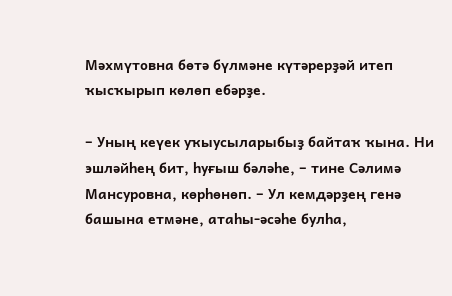Мәхмүтовна бөтә бүлмәне күтәрерҙәй итеп ҡысҡырып көлөп ебәрҙе.

– Уның кеүек уҡыусыларыбыҙ байтаҡ ҡына. Ни эшләйһең бит, һуғыш бәләһе, – тине Сәлимә Мансуровна, көрһөнөп. – Ул кемдәрҙең генә башына етмәне, атаһы-әсәһе булһа,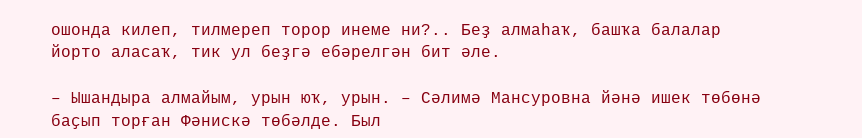ошонда килеп, тилмереп торор инеме ни?.. Беҙ алмаһаҡ, башҡа балалар йорто аласаҡ, тик ул беҙгә ебәрелгән бит әле.

– Ышандыра алмайым, урын юҡ, урын. – Сәлимә Мансуровна йәнә ишек төбөнә баҫып торған Фәнискә төбәлде. Был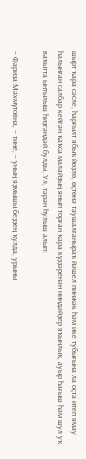шырт ҡара сәсле, һарғылт ябыҡ йөҙлө, өҫтөнә таушалғаныраҡ йәшел пинжәк һәм ике тубығына ла оҫта итеп ямау һалынған салбар кейгән ҡаҡса малайҙың янып торған ҡара күҙҙәренән ниндәйҙер яҡынлыҡ, ауыр һағыш һәм шул уҡ ваҡытта ынтылыш һиҙгәндәй булды. Ул, тәрән һулыш алып:

– Фариза Мәхмүтовна, – тине, – уның яҙмышы беҙҙең ҡулда, урыны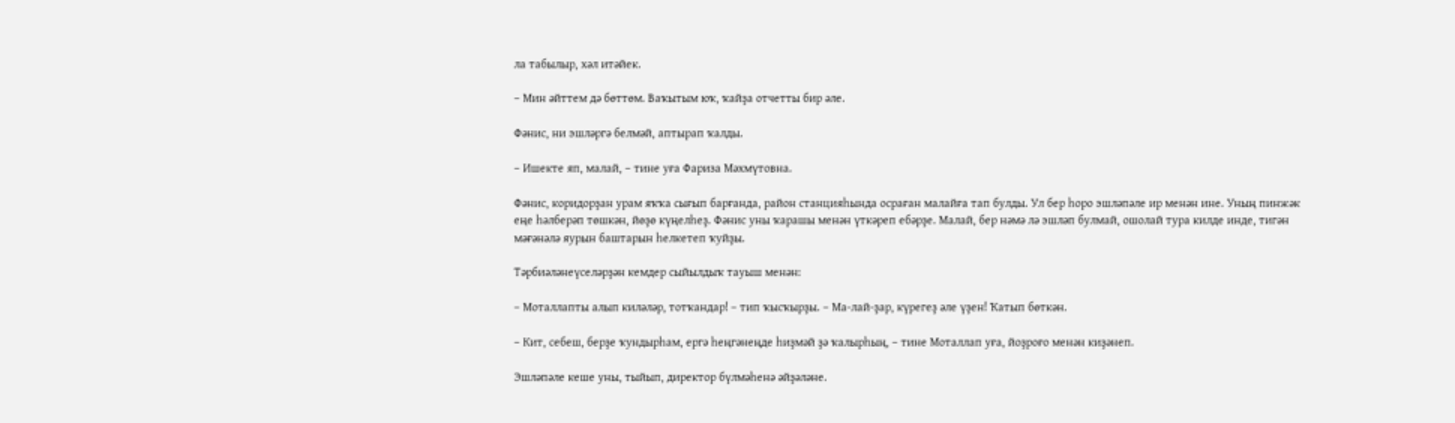ла табылыр, хәл итәйек.

– Мин әйттем дә бөттөм. Ваҡытым юҡ, ҡайҙа отчетты бир әле.

Фәнис, ни эшләргә белмәй, аптырап ҡалды.

– Ишекте яп, малай, – тине уға Фариза Мәхмүтовна.

Фәнис, коридорҙан урам яҡҡа сығып барғанда, район станцияһында осраған малайға тап булды. Ул бер һоро эшләпәле ир менән ине. Уның пинжәк еңе һәлберәп төшкән, йөҙө күңелһеҙ. Фәнис уны ҡарашы менән үткәреп ебәрҙе. Малай, бер нәмә лә эшләп булмай, ошолай тура килде инде, тигән мәғәнәлә яурын баштарын һелкетеп ҡуйҙы.

Тәрбиәләнеүселәрҙән кемдер сыйылдыҡ тауыш менән:

– Моталлапты алып киләләр, тотҡандар! – тип ҡысҡырҙы. – Ма-лай-ҙар, күрегеҙ әле үҙен! Ҡатып бөткән.

– Кит, себеш, берҙе ҡундырһам, ергә һеңгәнеңде һиҙмәй ҙә ҡалырһың, – тине Моталлап уға, йоҙроғо менән киҙәнеп.

Эшләпәле кеше уны, тыйып, директор бүлмәһенә әйҙәләне.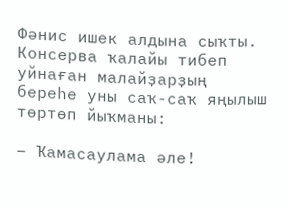Фәнис ишек алдына сыҡты. Консерва ҡалайы тибеп уйнаған малайҙарҙың береһе уны саҡ-саҡ яңылыш төртөп йыҡманы:

– Ҡамасаулама әле!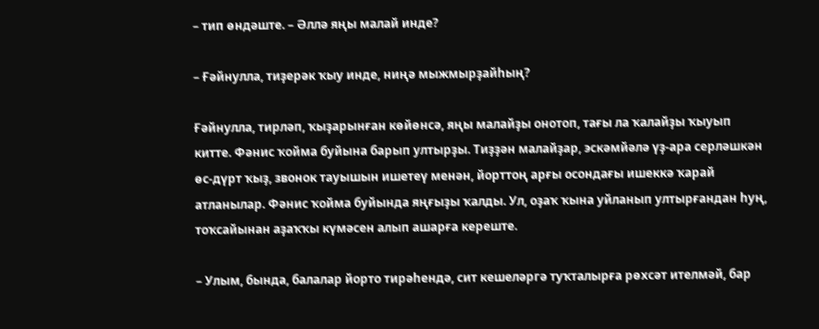– тип өндәште. – Әллә яңы малай инде?

– Ғәйнулла, тиҙерәк ҡыу инде, ниңә мыжмырҙайһың?

Ғәйнулла, тирләп, ҡыҙарынған көйөнсә, яңы малайҙы онотоп, тағы ла ҡалайҙы ҡыуып китте. Фәнис ҡойма буйына барып ултырҙы. Тиҙҙән малайҙар, эскәмйәлә үҙ-ара серләшкән өс-дүрт ҡыҙ, звонок тауышын ишетеү менән, йорттоң арғы осондағы ишеккә ҡарай атланылар. Фәнис ҡойма буйында яңғыҙы ҡалды. Ул, оҙаҡ ҡына уйланып ултырғандан һуң, тоҡсайынан аҙаҡҡы күмәсен алып ашарға кереште.

– Улым, бында, балалар йорто тирәһендә, сит кешеләргә туҡталырға рөхсәт ителмәй, бар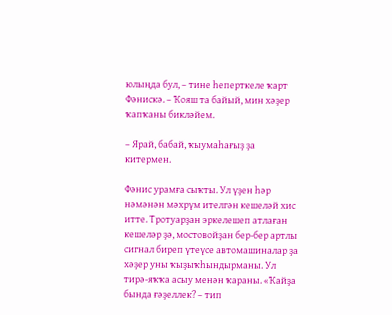юлыңда бул, – тине һеперткеле ҡарт Фәнискә. – Ҡояш та байый, мин хәҙер ҡапҡаны бикләйем.

– Ярай, бабай, ҡыумаһағыҙ ҙа китермен.

Фәнис урамға сыҡты. Ул үҙен һәр нәмәнән мәхрүм ителгән кешеләй хис итте. Тротуарҙан эркелешеп атлаған кешеләр ҙә, мостовойҙан бер-бер артлы сигнал биреп үтеүсе автомашиналар ҙа хәҙер уны ҡыҙыҡһындырманы. Ул тирә-яҡҡа асыу менән ҡараны. «Ҡайҙа бында ғәҙеллек? – тип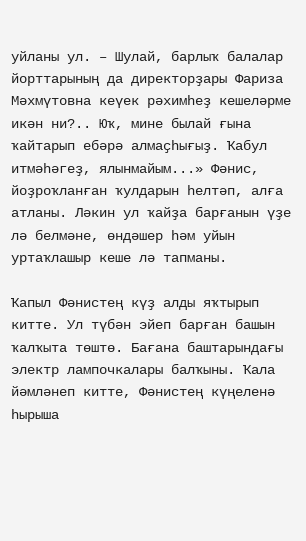уйланы ул. – Шулай, барлыҡ балалар йорттарының да директорҙары Фариза Мәхмүтовна кеүек рәхимһеҙ кешеләрме икән ни?.. Юҡ, мине былай ғына ҡайтарып ебәрә алмаҫһығыҙ. Ҡабул итмәһәгеҙ, ялынмайым...» Фәнис, йоҙроҡланған ҡулдарын һелтәп, алға атланы. Ләкин ул ҡайҙа барғанын үҙе лә белмәне, өндәшер һәм уйын уртаҡлашыр кеше лә тапманы.

Ҡапыл Фәнистең күҙ алды яҡтырып китте. Ул түбән эйеп барған башын ҡалҡыта төштө. Бағана баштарындағы электр лампочкалары балҡыны. Ҡала йәмләнеп китте, Фәнистең күңеленә һырыша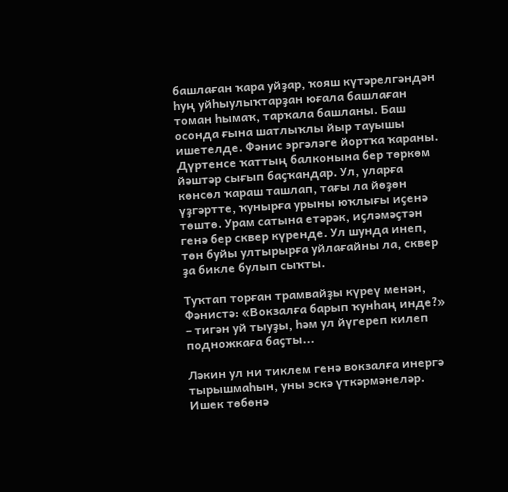башлаған ҡара уйҙар, ҡояш күтәрелгәндән һуң уйһыулыҡтарҙан юғала башлаған томан һымаҡ, тарҡала башланы. Баш осонда ғына шатлыҡлы йыр тауышы ишетелде. Фәнис эргәләге йортҡа ҡараны. Дүртенсе ҡаттың балконына бер төркөм йәштәр сығып баҫҡандар. Ул, уларға көнсөл ҡараш ташлап, тағы ла йөҙөн үҙгәртте, ҡунырға урыны юҡлығы иҫенә төштө. Урам сатына етәрәк, иҫләмәҫтән генә бер сквер күренде. Ул шунда инеп, төн буйы ултырырға уйлағайны ла, сквер ҙа бикле булып сыҡты.

Туҡтап торған трамвайҙы күреү менән, Фәнистә: «Вокзалға барып ҡунһаң инде?» – тигән уй тыуҙы, һәм ул йүгереп килеп подножкаға баҫты...

Ләкин ул ни тиклем генә вокзалға инергә тырышмаһын, уны эскә үткәрмәнеләр. Ишек төбөнә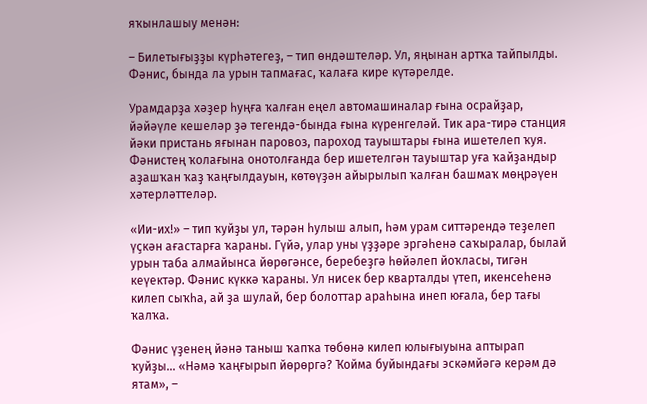яҡынлашыу менән:

– Билетығыҙҙы күрһәтегеҙ, – тип өндәштеләр. Ул, яңынан артҡа тайпылды. Фәнис, бында ла урын тапмағас, ҡалаға кире күтәрелде.

Урамдарҙа хәҙер һуңға ҡалған еңел автомашиналар ғына осрайҙар, йәйәүле кешеләр ҙә тегендә-бында ғына күренгеләй. Тик ара-тирә станция йәки пристань яғынан паровоз, пароход тауыштары ғына ишетелеп ҡуя. Фәнистең ҡолағына онотолғанда бер ишетелгән тауыштар уға ҡайҙандыр аҙашҡан ҡаҙ ҡаңғылдауын, көтөүҙән айырылып ҡалған башмаҡ мөңрәүен хәтерләттеләр.

«Ии-их!» – тип ҡуйҙы ул, тәрән һулыш алып, һәм урам ситтәрендә теҙелеп үҫкән ағастарға ҡараны. Гүйә, улар уны үҙҙәре эргәһенә саҡыралар, былай урын таба алмайынса йөрөгәнсе, беребеҙгә һөйәлеп йоҡласы, тигән кеүектәр. Фәнис күккә ҡараны. Ул нисек бер кварталды үтеп, икенсеһенә килеп сыҡһа, ай ҙа шулай, бер болоттар араһына инеп юғала, бер тағы ҡалҡа.

Фәнис үҙенең йәнә таныш ҡапҡа төбөнә килеп юлығыуына аптырап ҡуйҙы... «Нәмә ҡаңғырып йөрөргә? Ҡойма буйындағы эскәмйәгә керәм дә ятам», –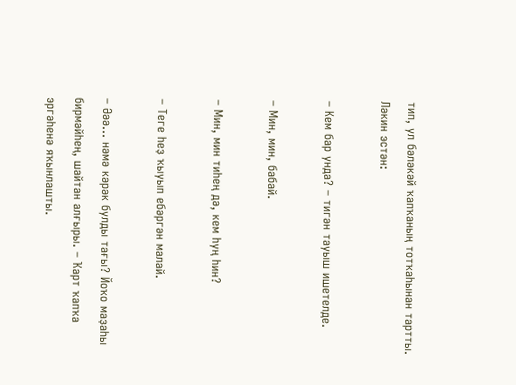тип, ул бәләкәй ҡапҡаның тотҡаһынан тартты. Ләкин эстән:

– Кем бар унда? – тигән тауыш ишетелде.

– Мин, мин, бабай.

– Мин, мин тиһең дә, кем һуң һин?

– Теге һеҙ ҡыуып ебәргән малай.

– Әәә... нәмә кәрәк булды тағы? Йоҡо маҙаһы бирмәйһең, шайтан алғыры. – Ҡарт ҡапҡа эргәһенә яҡынлашты.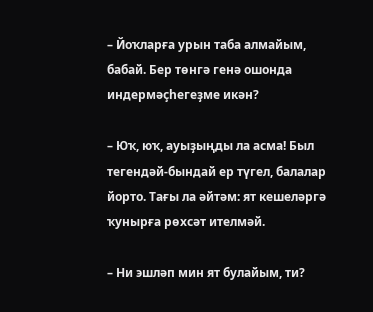– Йоҡларға урын таба алмайым, бабай. Бер төнгә генә ошонда индермәҫһегеҙме икән?

– Юҡ, юҡ, ауыҙыңды ла асма! Был тегендәй-бындай ер түгел, балалар йорто. Тағы ла әйтәм: ят кешеләргә ҡунырға рөхсәт ителмәй.

– Ни эшләп мин ят булайым, ти?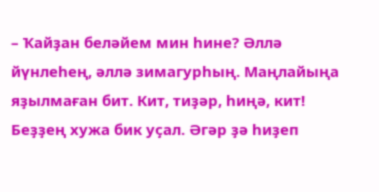– Ҡайҙан беләйем мин һине? Әллә йүнлеһең, әллә зимагурһың. Маңлайыңа яҙылмаған бит. Кит, тиҙәр, һиңә, кит! Беҙҙең хужа бик уҫал. Әгәр ҙә һиҙеп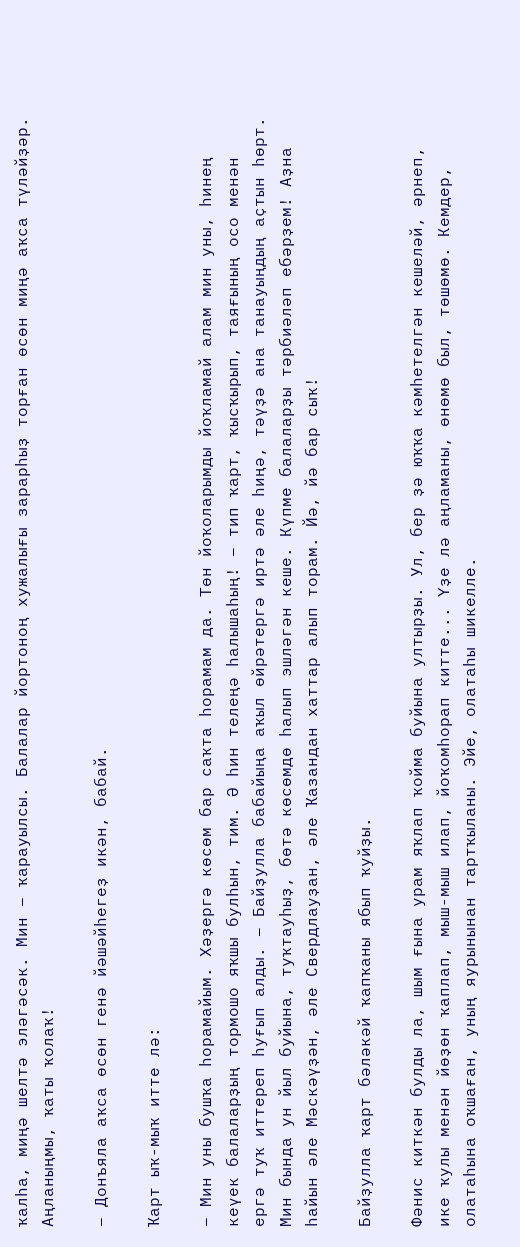ҡалһа, миңә шелтә эләгәсәк. Мин – ҡарауылсы. Балалар йортоноң хужалығы зарарһыҙ торған өсөн миңә аҡса түләйҙәр. Аңланыңмы, ҡаты ҡолаҡ!

– Донъяла аҡса өсөн генә йәшәйһегеҙ икән, бабай.

Ҡарт ыҡ-мыҡ итте лә:

– Мин уны бушҡа һорамайым. Хәҙергә көсөм бар саҡта һорамам да. Төн йоҡоларымды йоҡламай алам мин уны, һинең кеүек балаларҙың тормошо яҡшы булһын, тим. Ә һин телеңә һалышаһың! – тип ҡарт, ҡысҡырып, таяғының осо менән ергә туҡ иттереп һуғып алды. – Байҙулла бабайыңа аҡыл өйрәтергә иртә әле һиңә, тәүҙә ана танауыңдың аҫтын һөрт. Мин бында ун йыл буйына, туҡтауһыҙ, бөтә көсөмдө һалып эшләгән кеше. Күпме балаларҙы тәрбиәләп ебәрҙем! Аҙна һайын әле Мәскәүҙән, әле Свердлауҙан, әле Ҡазандан хаттар алып торам. Йә, йә бар сыҡ!

Байҙулла ҡарт бәләкәй ҡапҡаны ябып ҡуйҙы.

Фәнис киткән булды ла, шым ғына урам яҡлап ҡойма буйына ултырҙы. Ул, бер ҙә юҡҡа кәмһетелгән кешеләй, әрнеп, ике ҡулы менән йөҙөн ҡаплап, мыш-мыш илап, йоҡомһорап китте... Үҙе лә аңламаны, өнөмө был, төшөмө. Кемдер, олатаһына оҡшаған, уның яурынынан тартҡыланы. Эйе, олатаһы шикелле.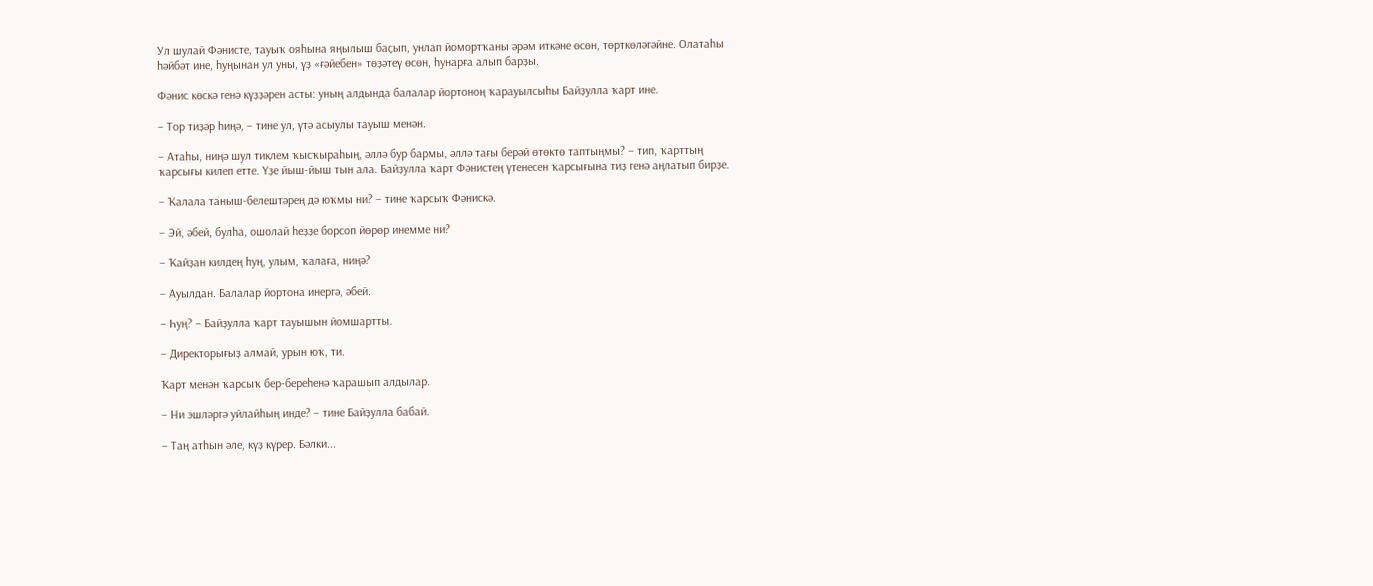Ул шулай Фәнисте, тауыҡ ояһына яңылыш баҫып, унлап йомортҡаны әрәм иткәне өсөн, төрткөләгәйне. Олатаһы һәйбәт ине, һуңынан ул уны, үҙ «ғәйебен» төҙәтеү өсөн, һунарға алып барҙы.

Фәнис көскә генә күҙҙәрен асты: уның алдында балалар йортоноң ҡарауылсыһы Байҙулла ҡарт ине.

– Тор тиҙәр һиңә, – тине ул, үтә асыулы тауыш менән.

– Атаһы, ниңә шул тиклем ҡысҡыраһың, әллә бур бармы, әллә тағы берәй өтөктө таптыңмы? – тип, ҡарттың ҡарсығы килеп етте. Үҙе йыш-йыш тын ала. Байҙулла ҡарт Фәнистең үтенесен ҡарсығына тиҙ генә аңлатып бирҙе.

– Ҡалала таныш-белештәрең дә юҡмы ни? – тине ҡарсыҡ Фәнискә.

– Эй, әбей, булһа, ошолай һеҙҙе борсоп йөрөр инемме ни?

– Ҡайҙан килдең һуң, улым, ҡалаға, ниңә?

– Ауылдан. Балалар йортона инергә, әбей.

– Һуң? – Байҙулла ҡарт тауышын йомшартты.

– Директорығыҙ алмай, урын юҡ, ти.

Ҡарт менән ҡарсыҡ бер-береһенә ҡарашып алдылар.

– Ни эшләргә уйлайһың инде? – тине Байҙулла бабай.

– Таң атһын әле, күҙ күрер. Бәлки...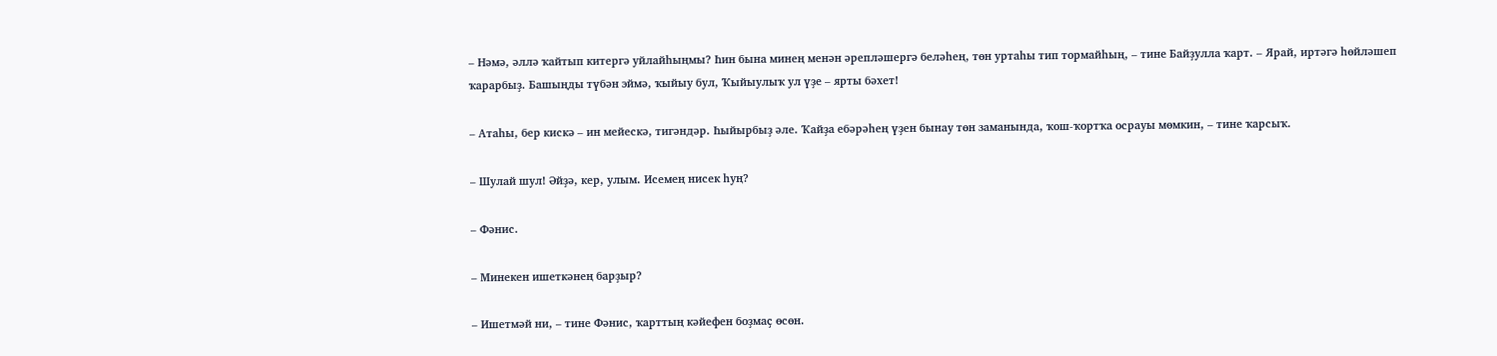– Нәмә, әллә ҡайтып китергә уйлайһыңмы? Һин бына минең менән әрепләшергә беләһең, төн уртаһы тип тормайһың, – тине Байҙулла ҡарт. – Ярай, иртәгә һөйләшеп ҡарарбыҙ. Башыңды түбән эймә, ҡыйыу бул, Ҡыйыулыҡ ул үҙе – ярты бәхет!

– Атаһы, бер кискә – ин мейескә, тигәндәр. Һыйырбыҙ әле. Ҡайҙа ебәрәһең үҙен бынау төн заманында, ҡош-ҡортҡа осрауы мөмкин, – тине ҡарсыҡ.

– Шулай шул! Әйҙә, кер, улым. Исемең нисек һуң?

– Фәнис.

– Минекен ишеткәнең барҙыр?

– Ишетмәй ни, – тине Фәнис, ҡарттың кәйефен боҙмаҫ өсөн.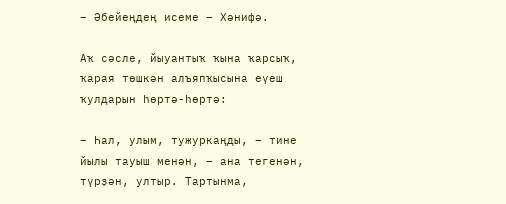– Әбейеңдең исеме – Хәнифә.

Аҡ сәсле, йыуантыҡ ҡына ҡарсыҡ, ҡарая төшкән алъяпҡысына еүеш ҡулдарын һөртә-һөртә:

– Һал, улым, тужуркаңды, – тине йылы тауыш менән, – ана тегенән, түрҙән, ултыр. Тартынма,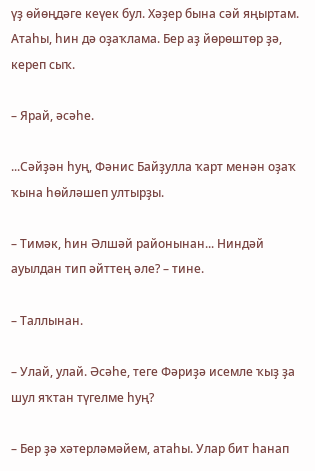үҙ өйөңдәге кеүек бул. Хәҙер бына сәй яңыртам. Атаһы, һин дә оҙаҡлама. Бер аҙ йөрөштөр ҙә, кереп сыҡ.

– Ярай, әсәһе.

...Сәйҙән һуң, Фәнис Байҙулла ҡарт менән оҙаҡ ҡына һөйләшеп ултырҙы.

– Тимәк, һин Әлшәй районынан... Ниндәй ауылдан тип әйттең әле? – тине.

– Таллынан.

– Улай, улай. Әсәһе, теге Фәриҙә исемле ҡыҙ ҙа шул яҡтан түгелме һуң?

– Бер ҙә хәтерләмәйем, атаһы. Улар бит һанап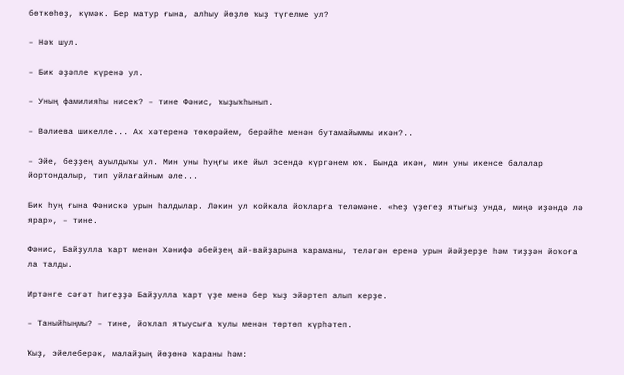бөткөһөҙ, күмәк. Бер матур ғына, алһыу йөҙлө ҡыҙ түгелме ул?

– Нәҡ шул.

– Бик әҙәпле күренә ул.

– Уның фамилияһы нисек? – тине Фәнис, ҡыҙыҡһынып.

– Вәлиева шикелле... Ах хәтеренә төкөрәйем, берәйһе менән бутамайыммы икән?..

– Эйе, беҙҙең ауылдыҡы ул. Мин уны һуңғы ике йыл эсендә күргәнем юҡ. Бында икән, мин уны икенсе балалар йортондалыр, тип уйлағайным әле...

Бик һуң ғына Фәнискә урын һалдылар. Ләкин ул койкала йоҡларға теләмәне. «Һеҙ үҙегеҙ ятығыҙ унда, миңә иҙәндә лә ярар», – тине.

Фәнис, Байҙулла ҡарт менән Хәнифә әбейҙең ай-вайҙарына ҡараманы, теләгән еренә урын йәйҙерҙе һәм тиҙҙән йоҡоға ла талды.

Иртәнге сәғәт һигеҙҙә Байҙулла ҡарт үҙе менә бер ҡыҙ эйәртеп алып керҙе.

– Таныйһыңмы? – тине, йоҡлап ятыусыға ҡулы менән төртөп күрһәтеп.

Ҡыҙ, эйелеберәк, малайҙың йөҙөнә ҡараны һәм: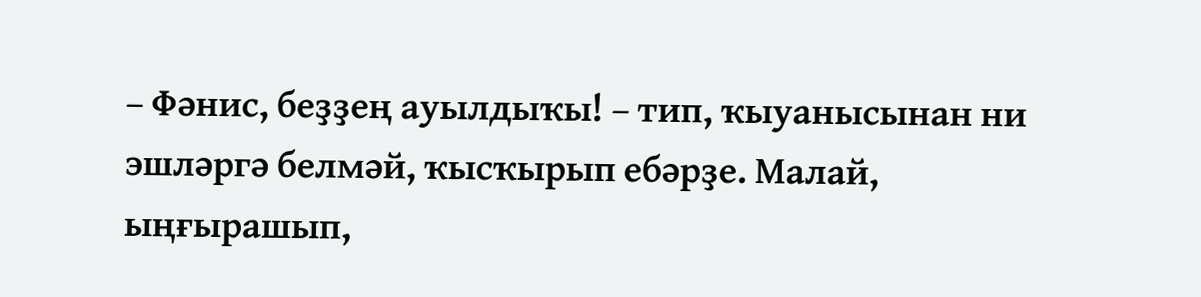– Фәнис, беҙҙең ауылдыҡы! – тип, ҡыуанысынан ни эшләргә белмәй, ҡысҡырып ебәрҙе. Малай, ыңғырашып,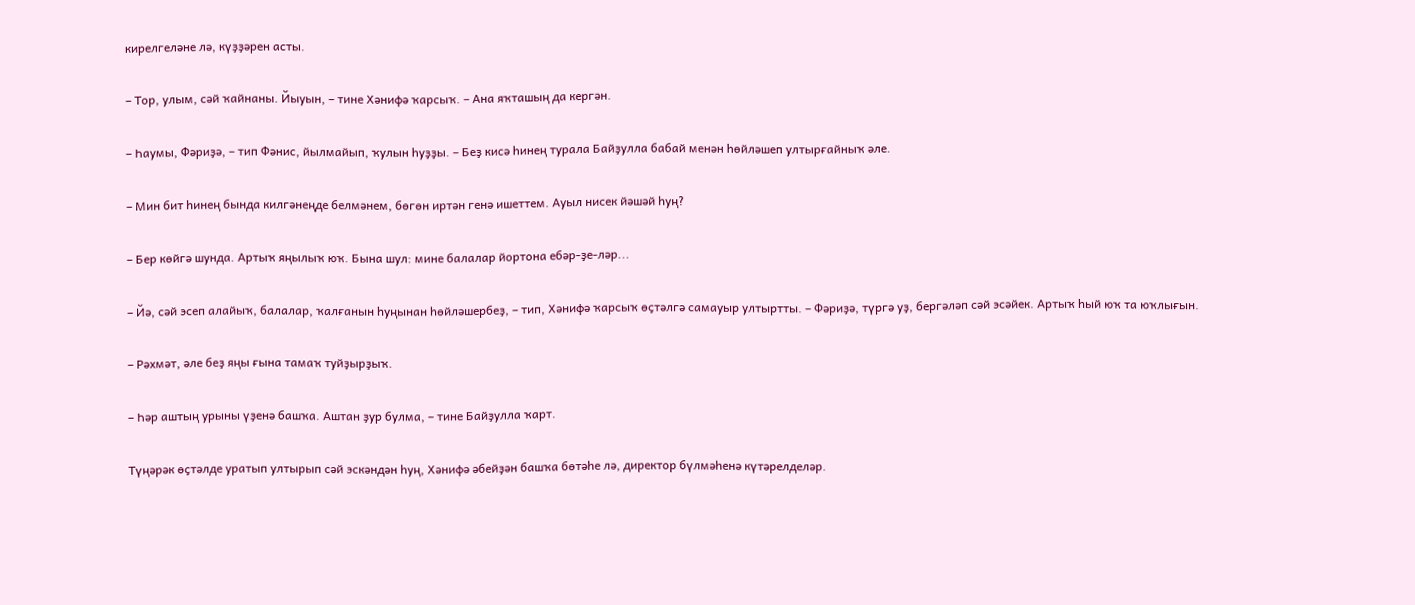кирелгеләне лә, күҙҙәрен асты.

– Тор, улым, сәй ҡайнаны. Йыуын, – тине Хәнифә ҡарсыҡ. – Ана яҡташың да кергән.

– Һаумы, Фәриҙә, – тип Фәнис, йылмайып, ҡулын һуҙҙы. – Беҙ кисә һинең турала Байҙулла бабай менән һөйләшеп ултырғайныҡ әле.

– Мин бит һинең бында килгәнеңде белмәнем, бөгөн иртән генә ишеттем. Ауыл нисек йәшәй һуң?

– Бер көйгә шунда. Артыҡ яңылыҡ юҡ. Бына шул: мине балалар йортона ебәр-ҙе-ләр...

– Йә, сәй эсеп алайыҡ, балалар, ҡалғанын һуңынан һөйләшербеҙ, – тип, Хәнифә ҡарсыҡ өҫтәлгә самауыр ултыртты. – Фәриҙә, түргә уҙ, бергәләп сәй эсәйек. Артыҡ һый юҡ та юҡлығын.

– Рәхмәт, әле беҙ яңы ғына тамаҡ туйҙырҙыҡ.

– Һәр аштың урыны үҙенә башҡа. Аштан ҙур булма, – тине Байҙулла ҡарт.

Түңәрәк өҫтәлде уратып ултырып сәй эскәндән һуң, Хәнифә әбейҙән башҡа бөтәһе лә, директор бүлмәһенә күтәрелделәр.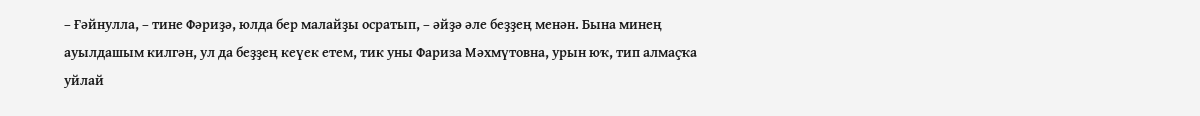– Ғәйнулла, – тине Фәриҙә, юлда бер малайҙы осратып, – әйҙә әле беҙҙең менән. Бына минең ауылдашым килгән, ул да беҙҙең кеүек етем, тик уны Фариза Мәхмүтовна, урын юҡ, тип алмаҫҡа уйлай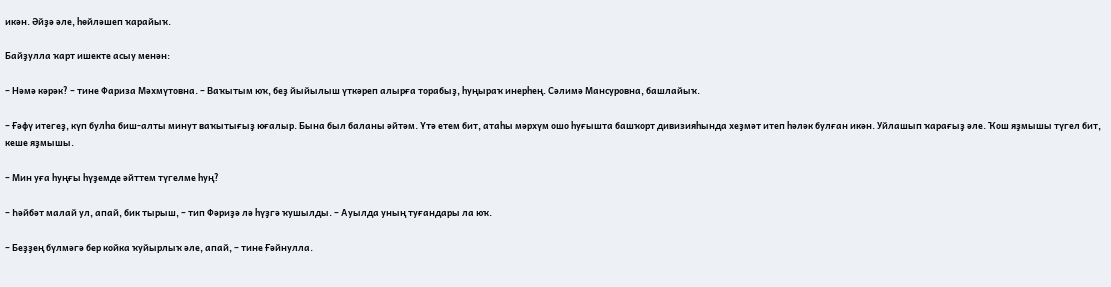икән. Әйҙә әле, һөйләшеп ҡарайыҡ.

Байҙулла ҡарт ишекте асыу менән:

– Нәмә кәрәк? – тине Фариза Мәхмүтовна. – Ваҡытым юҡ, беҙ йыйылыш үткәреп алырға торабыҙ, һуңыраҡ инерһең. Сәлимә Мансуровна, башлайыҡ.

– Ғәфү итегеҙ, күп булһа биш-алты минут ваҡытығыҙ юғалыр. Бына был баланы әйтәм. Үтә етем бит, атаһы мәрхүм ошо һуғышта башҡорт дивизияһында хеҙмәт итеп һәләк булған икән. Уйлашып ҡарағыҙ әле. Ҡош яҙмышы түгел бит, кеше яҙмышы.

– Мин уға һуңғы һүҙемде әйттем түгелме һуң?

– Һәйбәт малай ул, апай, бик тырыш, – тип Фәриҙә лә һүҙгә ҡушылды. – Ауылда уның туғандары ла юҡ.

– Беҙҙең бүлмәгә бер койка ҡуйырлыҡ әле, апай, – тине Ғәйнулла.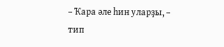– Ҡара әле һин уларҙы, – тип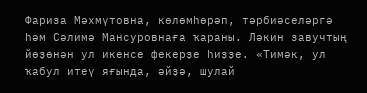Фариза Мәхмүтовна, көлөмһөрәп, тәрбиәселәргә һәм Сәлимә Мансуровнаға ҡараны. Ләкин завучтың йөҙөнән ул икенсе фекерҙе һиҙҙе. «Тимәк, ул ҡабул итеү яғында, әйҙә, шулай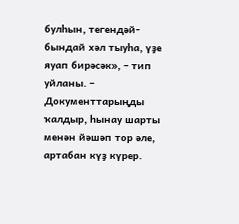булһын, тегендәй-бындай хәл тыуһа, үҙе яуап бирәсәк», – тип уйланы. – Документтарыңды ҡалдыр, һынау шарты менән йәшәп тор әле, артабан күҙ күрер.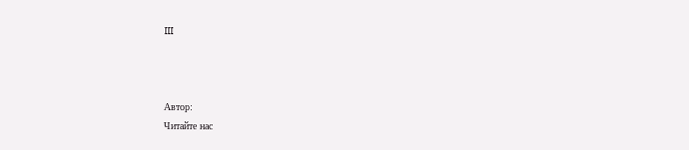III



Автор:
Читайте нас